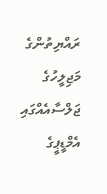ރައްޔިތުންގެ މަޖިލީހުގެ ޖަލްސާއެއްގައި އެމްޑީޕީގެ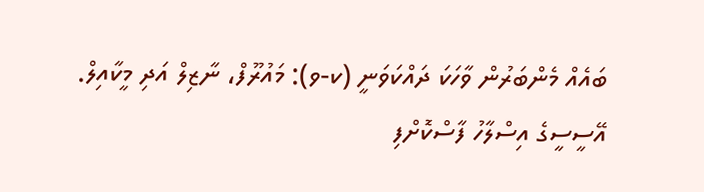ބައެއް މެންބަރުން ވާހަކަ ދައްކަވަނީ (ކ-ވ): މައުރޫފް، ނާޒިލް އަދި މީކާއިލް.
އޭސީސީގެ އިސްލާހު ފާސްކޮށްފި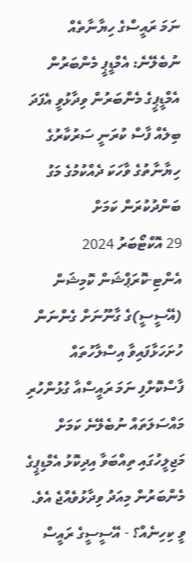ނަމަ ރައީސްގެ ހިޔާނާތެއް ނުބެލޭނެ: އެމްޑީޕީ މެންބަރުން
އެމްޑީޕީގެ މެންބަރުން ވިދާޅުވީ އެފަދަ ބިލެއް ފާސް ކުރަނީ ސަރުކާރުގެ ހިޔާނާތުގެ ވާހަކަ ދެއްކުމުގެ މަގު ބަންދުކުރަން ކަމަށް
29 އޮކްޓޯބަރު 2024
އެންޓި-ކޮރަޕްޝަން ކޮމިޝަން (އޭސީސީ)ގެ ގާނޫނަށް ގެންނަން ހުށަހަޅާފައިވާ އިސްލާހުތައް ފާސްކޮށްފި ނަމަ ރައީސްއާ ގުޅުންހުރި މައްސަލަތައް ނުބެލޭނެ ކަމަށް މަޖިލީހުގައި ތިއްބަވާ އިދިކޮޅު އެމްޑިޕީގެ މެންބަރުން މިއަދު ވިދާޅުވެއްޖެ އެވެ.
ވީ ކިހިނެއް؟ - އޭސީސީގެ ރައީސް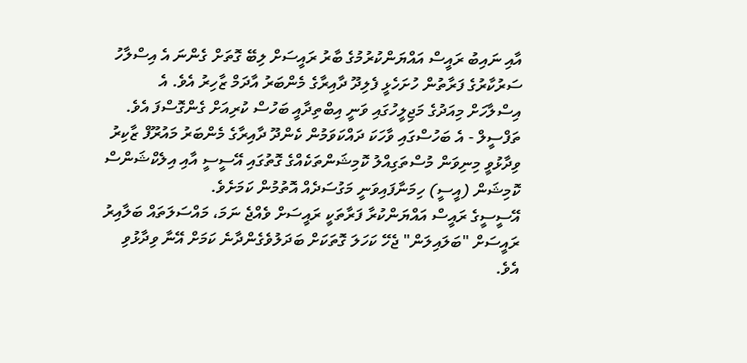އާއި ނައިބު ރައީސް އައްޔަންކުރުމުގެ ބާރު ރައީސަށް ލިބޭ ގޮތަށް ގެންނަ އެ އިސްލާހު ސަރުކާރުގެ ފަރާތުން ހުށަހެޅީ ފެލިދޫ ދާއިރާގެ މެންބަރު އާދަމް ޒާހިރު އެވެ. އެ އިސްލާހަށް މިއަދުގެ މަޖިލީހުގައި ވަނީ އިބްތިދާއީ ބަހުސް ކުރިއަށް ގެންގޮސްފަ އެވެ.
ތަފްސީލް - އެ ބަހުސްގައި ވާހަކަ ދައްކަވަމުން ކެންދޫ ދާއިރާގެ މެންބަރު މައުރޫފް ޒާކިރު ވިދާޅުވީ މިނިވަން މުސްތަގިއްލު ކޮމިޝަންތަކެއްގެ ގޮތުގައި އޭސީސީ އާއި އިލެކްޝަންސް ކޮމިޝަން (އީސީ) ހިމަނާފައިވަނީ މަގުސަދެއް އޮތުމުން ކަމަށެވެ.
އޭސީސީގެ ރައީސް އައްޔަންކުރާ ފަރާތަކީ ރައީސަށް ވެއްޖެ ނަމަ، މައްސަލަތައް ބަލާއިރު ރައީސަށް "ބަލައިލަން" ޖެހޭ ކަހަލަ ގޮތަކަށް ބަދަލުވެގެންދާނެ ކަމަށް އޭނާ ވިދާޅުވި އެވެ.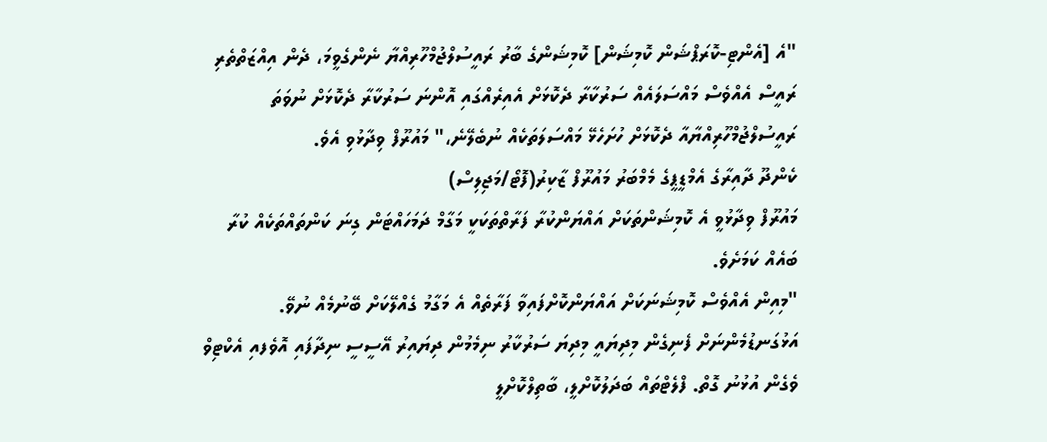"އެ [އެންޓި-ކޮރަޕްޝަން ކޮމިޝަން] ކޮމިޝަންގެ ބާރު ރައީސުލްޖުމްހޫރިއްޔާ ނެންގެވީމަ، ދެން އިއްޒަތްތެރި ރައީސް އެއްވެސް މައްސަލައެއް ސަރުކާރާ ދެކޮޅަށް އެއިރެއްގައި އޮންނަ ސަރުކާރާ ދެކޮޅަށް ނުވަތަ ރައީސުލްޖުމްހޫރިއްޔާއާ ދެކޮޅަށް ހުށަހެޅޭ މައްސަލަތަކެއް ނުބެލޭނެ،" މައުރޫފް ވިދާޅުވި އެވެ.
ކެންދޫ ދާއިރާގެ އެމްޑީޕީގެ މެމްބަރު މައުރޫފް ޒާކިރު(ފޮޓޯ/މަޖިލިސް)
މައުރޫފް ވިދާޅުވީ އެ ކޮމިޝަންތަކަށް އައްޔަންކުރާ ފަރާތްތަކަކީ މަގާމް ދަމަހައްޓަން ގިނަ ކަންތައްތަކެއް ކުރާ ބައެއް ކަމަށެވެ.
"މިއިން އެއްވެސް ކޮމިޝަނަކަށް އައްޔަންކޮށްފައިވާ ފަރާތެއް އެ މަގާމު ގެއްލޭކަށް ބޭނުމެއް ނުވޭ. އަޅުގަނޑުމެންނަށް ފެނިގެން މިދިޔައީ މިދިޔަ ސަރުކާރު ނިމެމުން ދިޔައިރު އޭސީސީ ނިދާފައި އޮވެފއި އެކްޓިވް ވެގެން އުޅުނު ގޮތް. ފްލެޓްތައް ބަދަލުކޮށްލީ، ބާތިލްކޮށްލީ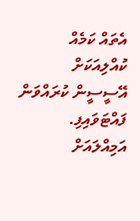އެތައް ކަމެއް ކުއްލިއަކަށް އޭސީސީން ކުރައްވަން ފައްޓަވައިފި. އަމިއްލައަށް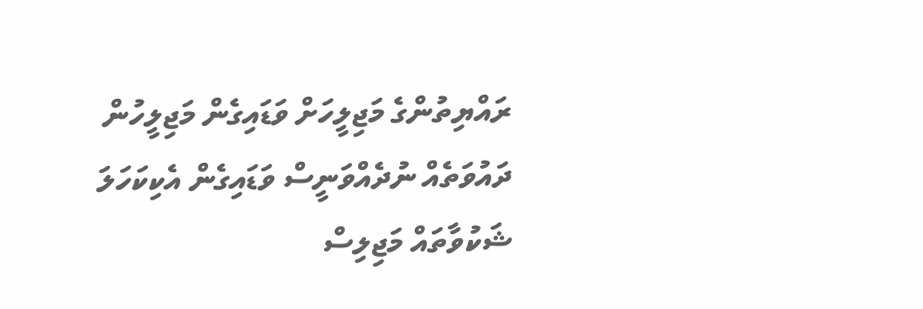ރައްޔިތުންގެ މަޖިލީހަށް ވަޑައިގެން މަޖިލީހުން ދައުވަތެއް ނުދެއްވަނީސް ވަޑައިގެން އެކިކަހަލަ ޝަކުވާތައް މަޖިލިސް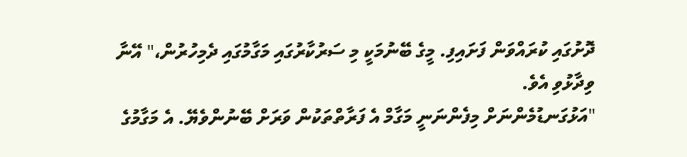ދޮށުގައި ކުރައްވަން ފަށައިފި. މީގެ ބޭނުމަކީ މި ސަރުކާރުގައި މަގާމުގައި ދެމިހުރުން،" އޭނާ ވިދާޅުވި އެވެ.
"އަޅުގަނޑުމެންނަށް މިފެންނަނީ މަގާމް އެ ފަރާތްތަކުން ވަރަށް ބޭނުންވެޔޭ. އެ މަގާމުގެ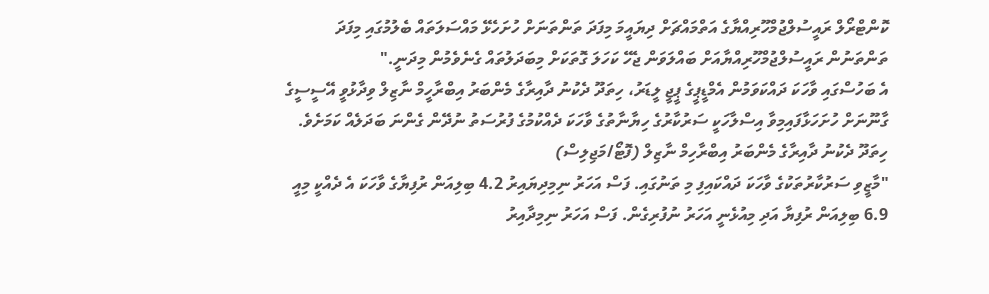ކޮންޓްރޯލް ރައީސުލްޖުމްހޫރިއްޔާގެ އަތްމައްޗަށް ދިޔައީމަ މިފަދަ ތަންތަނަށް ހުށަހެޅޭ މައްސަލަތައް ބެލުމުގައި މިފަދަ ތަންތަނުން ރައީސުލްޖުމްހޫރިއްޔާއަށް ބައްލަވަން ޖެހޭ ކަހަލަ ގޮތަކަށް މިބަދަލުތައް ގެނެވެމުން މިދަނީ."
އެ ބަހުސްގައި ވާހަކަ ދައްކަވަމުން އެމްޑީޕީގެ ޕީޖީ ލީޑަރު، ހިތަދޫ ދެކުނު ދާއިރާގެ މެންބަރު އިބްރާހީމް ނާޒިލް ވިދާޅުވީ އޭސީސީގެ ގާނޫނަށް ހުށަހަޅާފައިމިވާ އިސްލާހަކީ ސަރުކާރުގެ ހިޔާނާތުގެ ވާހަކަ ދެއްކުމުގެ ފުރުސަތު ނުދޭން ގެންނަ ބަދަލެއް ކަމަށެވެ.
ހިތަދޫ ދެކުނު ދާއިރާގެ މެންބަރު އިބްރާހިމް ނާޒިލް (ފޮޓޯ/މަޖިލިސް)
"މާޒީވި ސަރުކާރުތަކުގެ ވާހަކަ ދައްކައިފި މި ތަނުގައި. ފަސް އަހަރު ނިމިދިޔައިރު 4.2 ބިލިއަން ރުފިޔާގެ ވާހަކަ އެ ދެއްކީ މިއީ 6.9 ބިލިއަން ރުފިޔާ އަދި މިއުޅެނީ އަހަރު ނުފުރިގެން. ފަސް އަހަރު ނިމިދާއިރު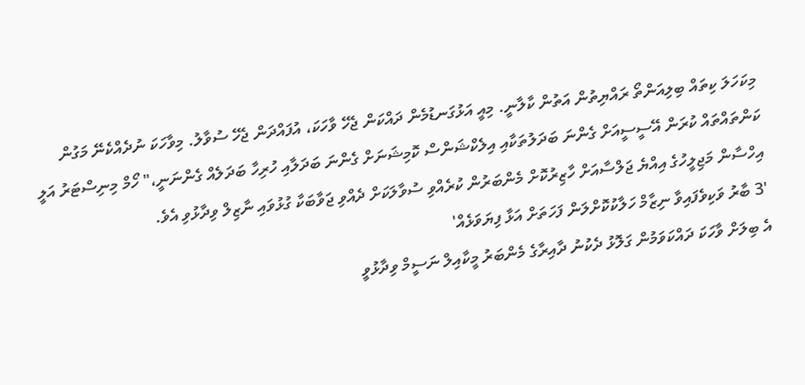މިކަހަލަ ކިތައް ބިލިއަންތޯ ރައްޔިތުން އަތުން ކާލާނީ. މިއީ އަޅުގަނޑުމެން ދައްކަން ޖެހޭ ވާހަކަ، އުފައްދަން ޖެހޭ ސުވާލު. މިވާހަކަ ނުދެއްކެނޭ މަގުން ކަންތައްތައް ކުރަން އޭސީސީއަށް ގެންނަ ބަދަލުތަކާއި އިލެކްޝަންސް ކޮމިޝަނަށް ގެންނަ ބަދަލާއި ހުރިހާ ބަދަލެއް ގެންނަނީ،" ހޯމް މިނިސްޓަރު އަލީ އިހްސާން މަޖިލީހުގެ އިއްޔެ ޖަލްސާއަށް ހާޒިރުކޮށް މެންބަރުން ކުރެއްވި ސުވާލަކަށް ދެއްވި ޖަވާބަކާ ގުޅުވައި ނާޒިލް ވިދާޅުވި އެވެ.
'3 ބާރު ވަކިވެފައިވާ ނިޒާމް ހަލާކުކޮށްލަން ފަހަތަށް އަޅާ ފިޔަވަޅެއް'
އެ ބިލަށް ވާހަކަ ދައްކަވަމުން ގަލޮޅު ދެކުނު ދާއިރާގެ މެންބަރު މީކާއިލް ނަސީމް ވިދާޅުވީ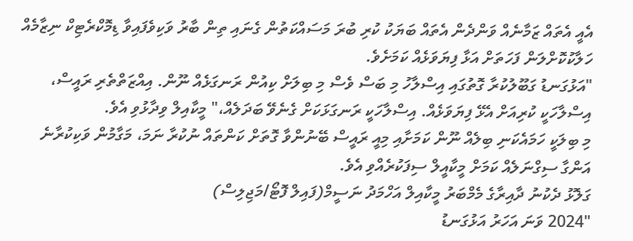އެއީ އެތައް ޒަމާނެއް ވަންދެން އެތައް ބަޔަކު ކުރި ބުރަ މަސައްކަތުން ގެނައި ތިން ބާރު ވަކިވެފައިވާ ޑިމޮކްރެޓިކް ނިޒާމެއް ހަލާކުކޮށްލަން ފަހަތަށް އަޅާ ފިޔަވަޅެއް ކަމަށެވެ.
"އަޅުގަނޑު ގަބޫލުކުރާ ގޮތުގައި އިސްލާހު މި ބަސް ވެސް މި ބިލަށް ކިއުން ރަނގަޅެއް ނޫން. އިއްޒަތްތެރި ރައީސް، އިސްލާހަކީ ކުރިއަށް އެޅޭ ފިޔަވަޅެއް. އިސްލާހަކީ ރަނގަޅަކަށް ގެނެވޭ ބަދަލެއް،" މީކާއިލް ވިދާޅުވި އެވެ.
މި ބިލަކީ ހަމައެކަނި ބިލެއް ނޫން ކަމަށާއި މިއީ ރައީސް ބޭނުންވާ ގޮތަށް ކަންތައް ނުކުރާ ނަމަ، މަގާމުން ވަކިކުރާނެ އަންގާ ސިގްނަލެއް ކަމަށް މީކާއީލް ސިފަކުރެއްވި އެވެ.
ގަލޮޅު ދެކުނު ދާއިރާގެ މެމްބަރު މީކާއިލް އަހްމަދު ނަސީމް(ފައިލް ފޮޓޯ/މަޖިލިސް)
"2024 ވަނަ އަހަރު އަޅުގަނޑު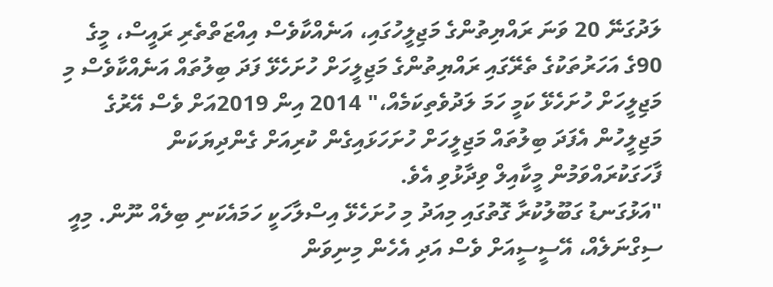ލަދުގަނޭ 20 ވަނަ ރައްޔިތުންގެ މަޖިލީހުގައި، އަނެއްކާވެސް އިއްޒަތްތެރި ރައީސް، މީގެ 90ގެ އަހަރުތަކުގެ ތެރޭގައި ރައްޔިތުންގެ މަޖިލީހަށް ހުށަހެޅޭ ފަދަ ބިލުތައް އަނެއްކާވެސް މި މަޖިލީހަށް ހުށަހެޅޭ ކަމީ ހަމަ ލަދުވެތިކަމެއް،" 2014 އިން 2019އަށް ވެސް އޭރުގެ މަޖިލީހުން އެފަދަ ބިލުތައް މަޖިލީހަށް ހުށަހަޅައިގެން ކުރިއަށް ގެންދިޔަކަން ފާހަގަކުރައްވަމުން މީކާއިލް ވިދާޅުވި އެވެ.
"އަޅުގަނޑު ގަބޫލުކުރާ ގޮތުގައި މިއަދު މި ހުށަހެޅޭ އިސްލާހަކީ ހަމައެކަނި ބިލެއް ނޫން. މިއީ ސިގްނަލެއް، އޭސީސީއަށް ވެސް އަދި އެހެން މިނިވަން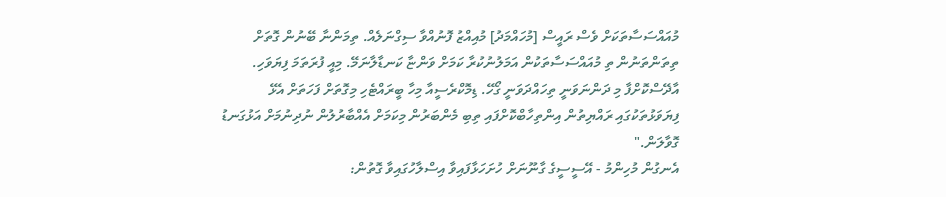މުއައްސަސާތަކަށް ވެސް ރައީސް [މުހައްމަދު] މުއިއްޒު ފޮނުއްވާ ސިގްނަލެއް. ތިމަންނާ ބޭނުން ގޮތަށް ތިތަންތަނުން ތި މުއައްސަސާތަކުން އަމަލުނުކުރާ ކަމަށް ވަންޏާ ކަނޑާލާނަމޭ. މިއީ ފުރަތަމަ ފިޔަވަހި. އާދޭސްކޮށްފާ މި ދަންނަވަނީ ތިހައްދަވަނީ ގޯހޭ. ޑިމޮކްރެސީއާ މިހާ ބީރައްޓެހި މިގޮތަށް ފަހަތަށް އެޅޭ ފިޔަވަޅުތަކުގައި ރައްޔިތުން އިންތިހާބްކޮށްފައި ތިބި މެންބަރުން މިކަމަށް އެއްބާރުލުން ނުދިނުމަށް އަޅުގަނޑު ގޮވާލަން."
އެނގުން މުހިންމު - އޭސީސީގެ ގާނޫނަށް ހުށަހަޅާފައިވާ އިސްލާހުގައިވާ ގޮތުން: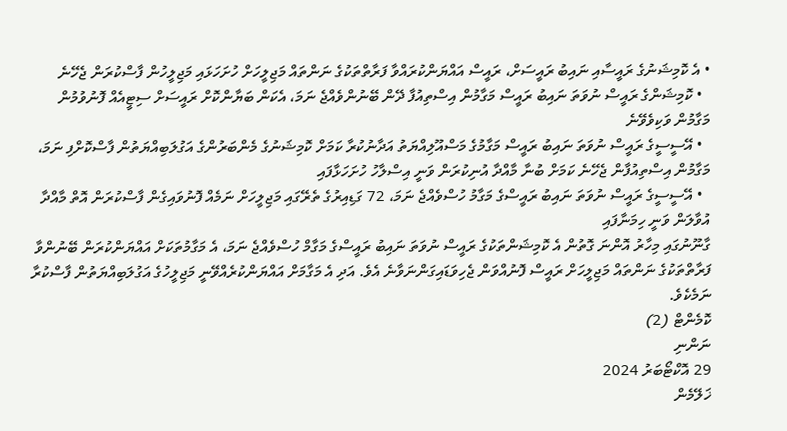• އެ ކޮމިޝަނުގެ ރައީސާއި ނައިބު ރައީސަށް، ރައީސް އައްޔަންކުރައްވާ ފަރާތްތަކުގެ ނަންތައް މަޖިލީހަށް ހުށަހަޅައި މަޖިލީހުން ފާސްކުރަން ޖެހޭނެ
  • ކޮމިޝަންގެ ރައީސް ނުވަތަ ނައިބު ރައީސް މަގާމުން އިސްތިއުފާ ދޭން ބޭނުންވެއްޖެ ނަމަ، އެކަން ބަޔާންކޮށް ރައީސަށް ސިޓީއެއް ފޮނުވުމުން މަގާމުން ވަކިވެވޭނެ
  • އޭސީސީގެ ރައީސް ނުވަތަ ނައިބު ރައީސް މަގާމުގެ މަސްއޫލިއްޔަތު އަދާނުކުރާ ކަމަށް ކޮމިޝަނުގެ މެންބަރުންގެ އަގުލަބިއްޔަތުން ފާސްކޮށްފި ނަމަ، މަގާމުން އިސްތިއުފާން ޖެހޭނެ ކަމަށް ބުނާ މާއްދާ އުނިކުރަން ވަނީ އިސްލާހު ހުށަހަޅާފައި
  • އޭސީސީގެ ރައީސް ނުވަތަ ނައިބު ރައީސްގެ މަގާމު ހުސްވެއްޖެ ނަމަ، 72 ގަޑިއިރުގެ ތެރޭގައި މަޖިލީހަށް ނަމެއް ފޮނުވައިގެން ފާސްކުރަން އޮތް މާއްދާ އުވާލަން ވަނީ ހިމަނާފައި
ގާނޫނުގައި މިހާރު އޮންނަ ގޮތުން އެ ކޮމިޝަންތަކުގެ ރައީސް ނުވަތަ ނައިބު ރައީސްގެ މަގާމް ހުސްވެއްޖެ ނަމަ، އެ މަގާމުތަކަށް އައްޔަންކުރަން ބޭނުންވާ ފަރާތްތަކުގެ ނަންތައް މަޖިލީހަށް ރައީސް ފޮނުއްވަން ޖެހިވަޑައިގަންނަވާނެ އެވެ. އަދި އެ މަގާމަށް އައްޔަންކުރެއްވޭނީ މަޖިލީހުގެ އަގުލަބިއްޔަތުން ފާސްކުރާ ނަމެކެވެ.
ކޮމެންޓް (2)
ނަންނި
29 އޮކްޓޯބަރު 2024
ޚަލޭމެން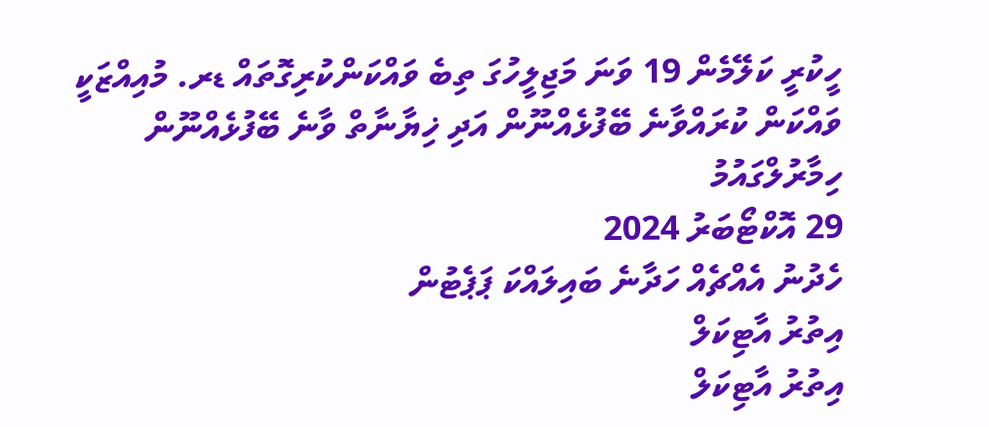ހީކުރީ ކަލޭމެން 19 ވަނަ މަޖިލީހުގަ ތިބެ ވައްކަންކުރިގޮތައް ޑރ. މުއިއްޒަކީ ވައްކަން ކުރައްވާނެ ބޭފުޅެއްނޫން އަދި ޚިޔާނާތް ވާނެ ބޭފުޅެއްނޫން
ހިމާރުލްގައުމު
29 އޮކްޓޯބަރު 2024
ހެދުނު އެއްޗެއް ހަދާނެ ބައިލައްކަ ޕަޕެޓުން
އިތުރު އާޓިކަލް
އިތުރު އާޓިކަލް